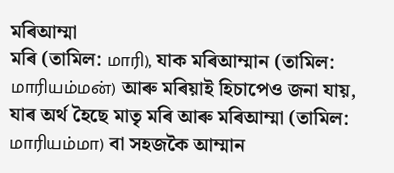মৰিআম্মা
মৰি (তামিল: மாரி), যাক মৰিআম্মান (তামিল: மாரியம்மன்) আৰু মৰিয়াই হিচাপেও জনা যায়, যাৰ অৰ্থ হৈছে মাতৃ মৰি আৰু মৰিআম্মা (তামিল: மாரியம்மா) বা সহজকৈ আম্মান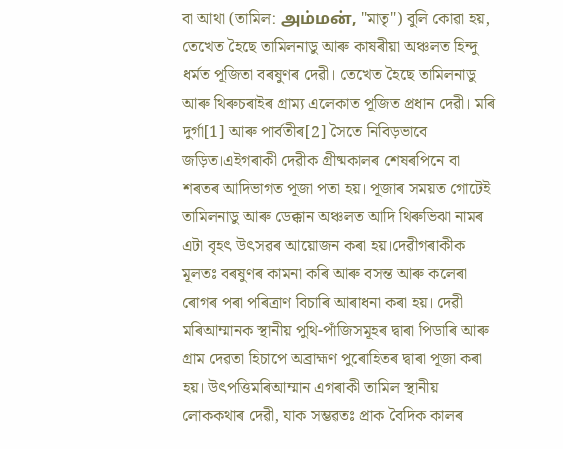বা আথা (তামিল: அம்மன், "মাতৃ") বুলি কোৱা হয়, তেখেত হৈছে তামিলনাডু আৰু কাষৰীয়া অঞ্চলত হিন্দু ধৰ্মত পূজিতা বৰষুণৰ দেৱী। তেখেত হৈছে তামিলনাডু আৰু থিৰুচৰাইৰ গ্ৰাম্য এলেকাত পূজিত প্ৰধান দেৱী। মৰি দুৰ্গা[1] আৰু পাৰ্বতীৰ[2] সৈতে নিবিড়ভাবে জড়িত।এইগৰাকী দেৱীক গ্ৰীষ্মকালৰ শেষৰপিনে বা শৰতৰ আদিভাগত পূজা পতা হয়। পূজাৰ সময়ত গোটেই তামিলনাডু আৰু ডেক্কান অঞ্চলত আদি থিৰুভিঝা নামৰ এটা বৃহৎ উৎসৱৰ আয়োজন কৰা হয়।দেৱীগৰাকীক মূলতঃ বৰষুণৰ কামনা কৰি আৰু বসন্ত আৰু কলেৰা ৰোগৰ পৰা পৰিত্ৰাণ বিচাৰি আৰাধনা কৰা হয়। দেৱী মৰিআম্মানক স্থানীয় পুথি-পাঁজিসমূহৰ দ্বাৰা পিডাৰি আৰু গ্ৰাম দেৱতা হিচাপে অব্ৰাহ্মণ পুৰোহিতৰ দ্বাৰা পূজা কৰা হয়। উৎপত্তিমৰিআম্মান এগৰাকী তামিল স্থানীয় লোককথাৰ দেৱী, যাক সম্ভৱতঃ প্ৰাক বৈদিক কালৰ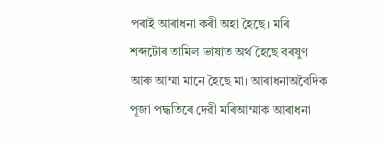পৰাই আৰাধনা কৰী অহা হৈছে। মৰি শব্দটোৰ তামিল ভাষাত অৰ্থ হৈছে বৰষুণ আৰু আম্মা মানে হৈছে মা। আৰাধনাঅবৈদিক পূজা পদ্ধতিৰে দেৱী মৰিআম্মাক আৰাধনা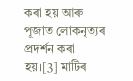কৰা হয় আৰু পূজাত লোকনৃত্যৰ প্ৰদৰ্শন কৰা হয়।[3] মাটিৰ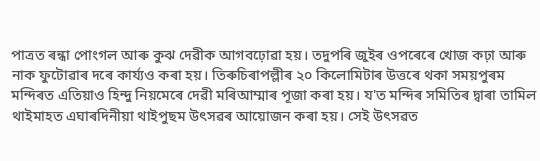পাত্ৰত ৰন্ধা পোংগল আৰু কুঝ দেৱীক আগবঢ়োৱা হয়। তদুপৰি জুইৰ ওপৰেৰে খোজ কঢ়া আৰু নাক ফুটোৱাৰ দৰে কাৰ্য্যও কৰা হয়। তিৰুচিৰাপল্লীৰ ২০ কিলোমিটাৰ উত্তৰে থকা সময়পুৰম মন্দিৰত এতিয়াও হিন্দু নিয়মেৰে দেৱী মৰিআম্মাৰ পূজা কৰা হয়। য'ত মন্দিৰ সমিতিৰ দ্বাৰা তামিল থাইমাহত এঘাৰদিনীয়া থাইপুছম উৎসৱৰ আয়োজন কৰা হয়। সেই উৎসৱত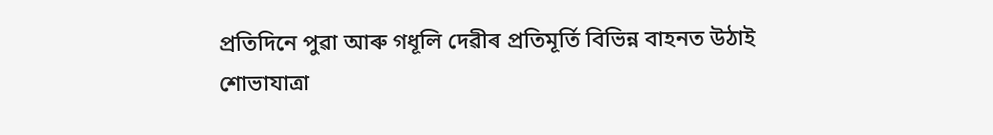প্ৰতিদিনে পুৱা আৰু গধূলি দেৱীৰ প্ৰতিমূৰ্তি বিভিন্ন বাহনত উঠাই শোভাযাত্ৰা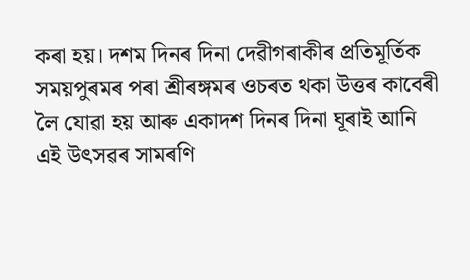কৰা হয়। দশম দিনৰ দিনা দেৱীগৰাকীৰ প্ৰতিমূৰ্তিক সময়পুৰমৰ পৰা শ্ৰীৰঙ্গমৰ ওচৰত থকা উত্তৰ কাবেৰী লৈ যোৱা হয় আৰু একাদশ দিনৰ দিনা ঘূৰাই আনি এই উৎসৱৰ সামৰণি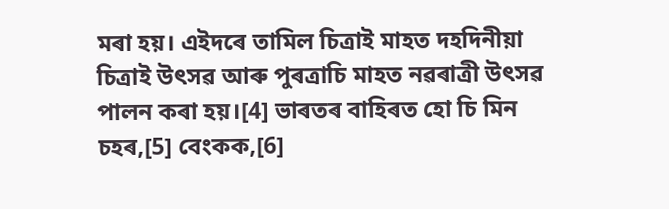মৰা হয়। এইদৰে তামিল চিত্ৰাই মাহত দহদিনীয়া চিত্ৰাই উৎসৱ আৰু পুৰত্ৰাচি মাহত নৱৰাত্ৰী উৎসৱ পালন কৰা হয়।[4] ভাৰতৰ বাহিৰত হো চি মিন চহৰ,[5] বেংকক,[6]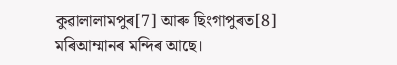কুৱালালামপুৰ[7] আৰু ছিংগাপুৰত[8] মৰিআম্মানৰ মন্দিৰ আছে।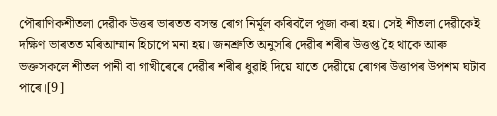পৌৰাণিকশীতলা দেৱীক উত্তৰ ভাৰতত বসন্ত ৰোগ নিৰ্মূল কৰিবলৈ পূজা কৰা হয়। সেই শীতলা দেৱীকেই দক্ষিণ ভাৰতত মৰিআম্মান হিচাপে মনা হয়। জনশ্ৰুতি অনুসৰি দেৱীৰ শৰীৰ উত্তপ্ত হৈ থাকে আৰু ভক্তসকলে শীতল পানী বা গাখীৰেৰে দেৱীৰ শৰীৰ ধুৱাই দিয়ে যাতে দেৱীয়ে ৰোগৰ উত্তাপৰ উপশম ঘটাব পাৰে।[9]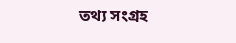তথ্য সংগ্ৰহ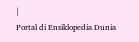|
Portal di Ensiklopedia Dunia